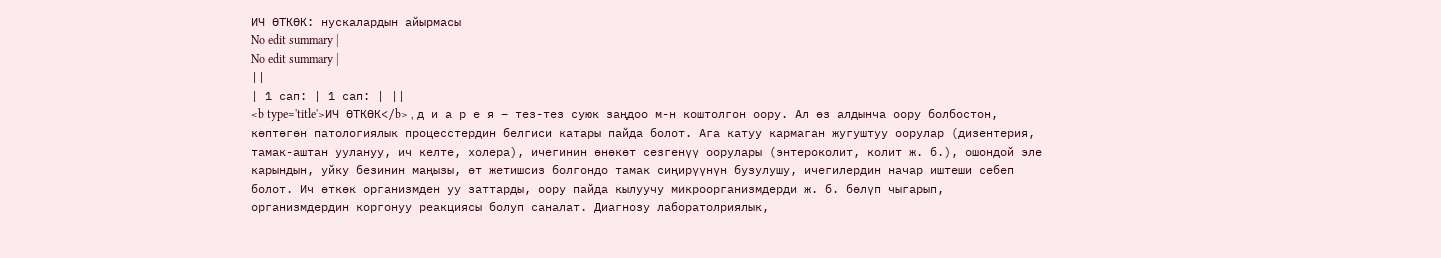ИЧ ӨТКӨК: нускалардын айырмасы
No edit summary |
No edit summary |
||
| 1 сап: | 1 сап: | ||
<b type='title'>ИЧ ӨТКӨК</b> , д и а р е я – тез-тез суюк заңдоо м-н коштолгон оору. Ал өз алдынча оору болбостон, көптөгөн патологиялык процесстердин белгиси катары пайда болот. Ага катуу кармаган жугуштуу оорулар (дизентерия, тамак-аштан уулануу, ич келте, холера), ичегинин өнөкөт сезгенүү оорулары (энтероколит, колит ж. б.), ошондой эле карындын, уйку безинин маңызы, өт жетишсиз болгондо тамак сиңирүүнүн бузулушу, ичегилердин начар иштеши себеп болот. Ич өткөк организмден уу заттарды, оору пайда кылуучу микроорганизмдерди ж. б. бөлүп чыгарып, организмдердин коргонуу реакциясы болуп саналат. Диагнозу лаборатолриялык,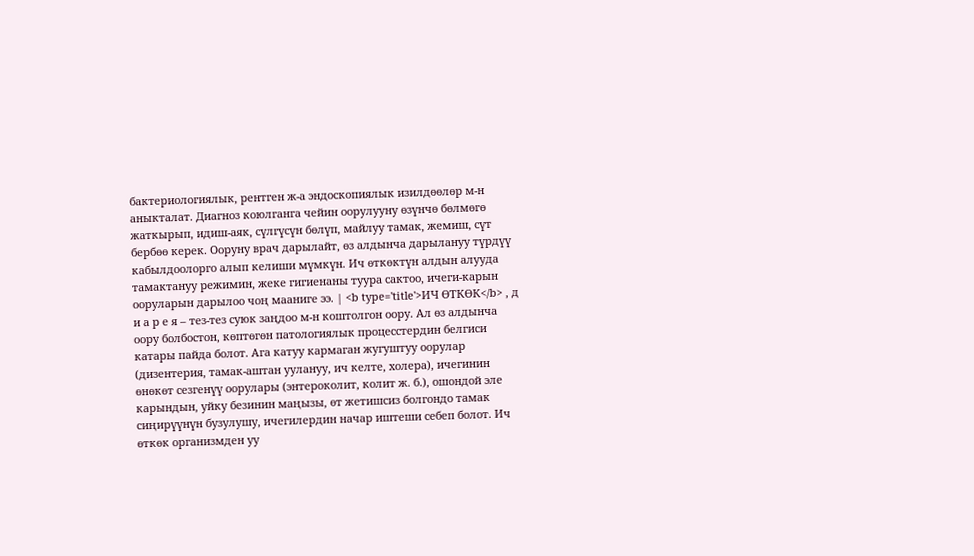бактериологиялык, рентген ж-а эндоскопиялык изилдөөлөр м-н аныкталат. Диагноз коюлганга чейин оорулууну өзүнчө бөлмөгө жаткырып, идиш-аяк, сүлгүсүн бөлүп, майлуу тамак, жемиш, сүт бербөө керек. Ооруну врач дарылайт, өз алдынча дарылануу түрдүү кабылдоолорго алып келиши мүмкүн. Ич өткөктүн алдын алууда тамактануу режимин, жеке гигиенаны туура сактоо, ичеги-карын ооруларын дарылоо чоң мааниге ээ. | <b type='title'>ИЧ ӨТКӨК</b> , д и а р е я – тез-тез суюк заңдоо м-н коштолгон оору. Ал өз алдынча оору болбостон, көптөгөн патологиялык процесстердин белгиси катары пайда болот. Ага катуу кармаган жугуштуу оорулар (дизентерия, тамак-аштан уулануу, ич келте, холера), ичегинин өнөкөт сезгенүү оорулары (энтероколит, колит ж. б.), ошондой эле карындын, уйку безинин маңызы, өт жетишсиз болгондо тамак сиңирүүнүн бузулушу, ичегилердин начар иштеши себеп болот. Ич өткөк организмден уу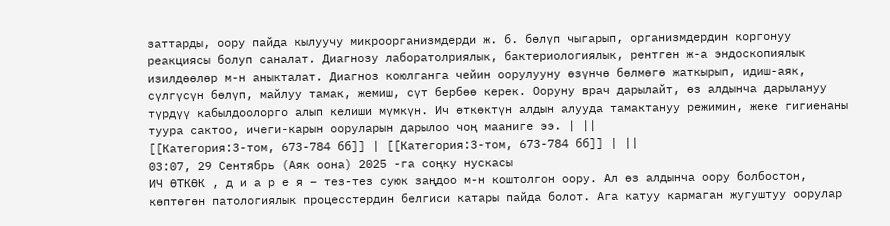заттарды, оору пайда кылуучу микроорганизмдерди ж. б. бөлүп чыгарып, организмдердин коргонуу реакциясы болуп саналат. Диагнозу лаборатолриялык, бактериологиялык, рентген ж-а эндоскопиялык изилдөөлөр м-н аныкталат. Диагноз коюлганга чейин оорулууну өзүнчө бөлмөгө жаткырып, идиш-аяк, сүлгүсүн бөлүп, майлуу тамак, жемиш, сүт бербөө керек. Ооруну врач дарылайт, өз алдынча дарылануу түрдүү кабылдоолорго алып келиши мүмкүн. Ич өткөктүн алдын алууда тамактануу режимин, жеке гигиенаны туура сактоо, ичеги-карын ооруларын дарылоо чоң мааниге ээ. | ||
[[Категория:3-том, 673-784 бб]] | [[Категория:3-том, 673-784 бб]] | ||
03:07, 29 Сентябрь (Аяк оона) 2025 -га соңку нускасы
ИЧ ӨТКӨК , д и а р е я – тез-тез суюк заңдоо м-н коштолгон оору. Ал өз алдынча оору болбостон, көптөгөн патологиялык процесстердин белгиси катары пайда болот. Ага катуу кармаган жугуштуу оорулар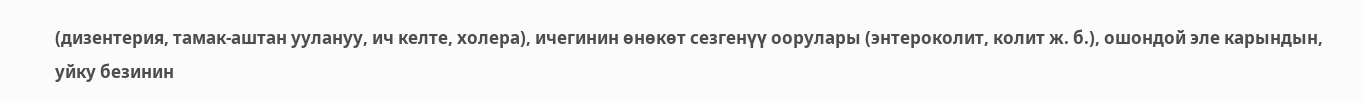(дизентерия, тамак-аштан уулануу, ич келте, холера), ичегинин өнөкөт сезгенүү оорулары (энтероколит, колит ж. б.), ошондой эле карындын, уйку безинин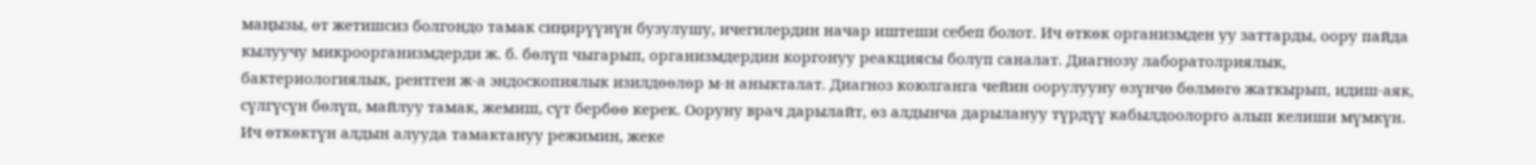маңызы, өт жетишсиз болгондо тамак сиңирүүнүн бузулушу, ичегилердин начар иштеши себеп болот. Ич өткөк организмден уу заттарды, оору пайда кылуучу микроорганизмдерди ж. б. бөлүп чыгарып, организмдердин коргонуу реакциясы болуп саналат. Диагнозу лаборатолриялык, бактериологиялык, рентген ж-а эндоскопиялык изилдөөлөр м-н аныкталат. Диагноз коюлганга чейин оорулууну өзүнчө бөлмөгө жаткырып, идиш-аяк, сүлгүсүн бөлүп, майлуу тамак, жемиш, сүт бербөө керек. Ооруну врач дарылайт, өз алдынча дарылануу түрдүү кабылдоолорго алып келиши мүмкүн. Ич өткөктүн алдын алууда тамактануу режимин, жеке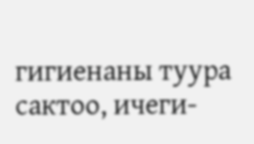гигиенаны туура сактоо, ичеги-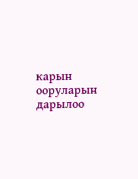карын ооруларын дарылоо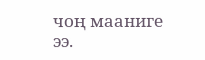чоң мааниге ээ.